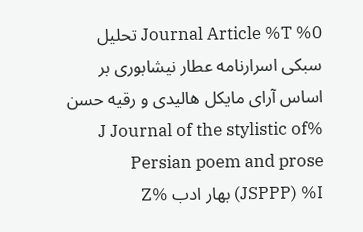%0 Journal Article %T تحلیل سبکی اسرارنامه عطار نیشابوری بر اساس آرای مایکل هالیدی و رقیه حسن %J Journal of the stylistic of Persian poem and prose (JSPPP) %I بهار ادب %Z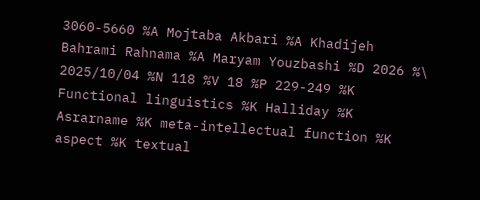3060-5660 %A Mojtaba Akbari %A Khadijeh Bahrami Rahnama %A Maryam Youzbashi %D 2026 %\ 2025/10/04 %N 118 %V 18 %P 229-249 %K Functional linguistics %K Halliday %K Asrarname %K meta-intellectual function %K aspect %K textual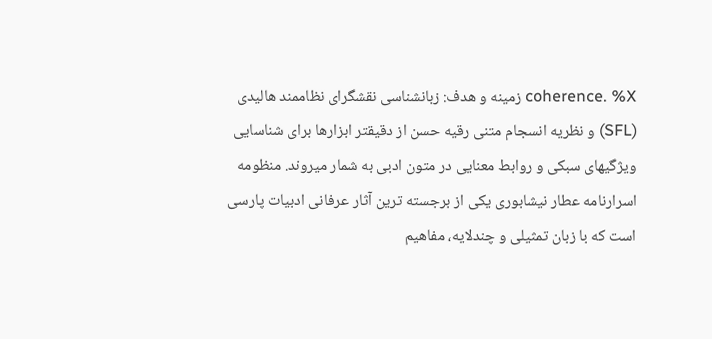coherence. %X زمینه و هدف: زبانشناسی نقشگرای نظاممند هالیدی (SFL) و نظریه انسجام متنی رقیه حسن از دقیقتر ابزارها برای شناسایی ویژگیهای سبکی و روابط معنایی در متون ادبی به شمار میروند. منظومه اسرارنامه عطار نیشابوری یکی از برجسته ترین آثار عرفانی ادبیات پارسی است که با زبان تمثیلی و چندلایه، مفاهیم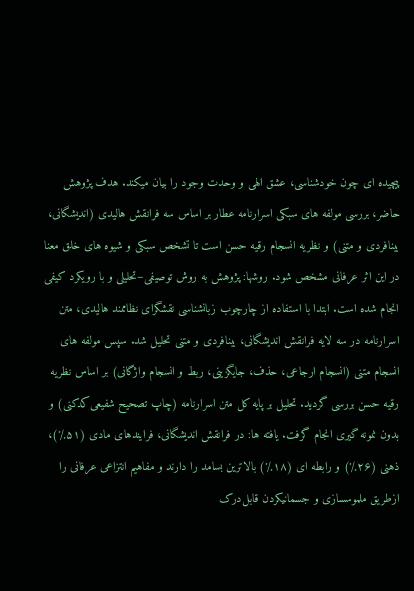پیچیده ای چون خودشناسی، عشق الهی و وحدت وجود را بیان میکند. هدف پژوهش حاضر، بررسی مولفه های سبکی اسرارنامه عطار بر اساس سه فرانقش هالیدی (اندیشگانی، بینافردی و متنی) و نظریه انسجام رقیه حسن است تا تشخص سبکی و شیوه های خلق معنا در این اثر عرفانی مشخص شود. روشها: پژوهش به روش توصیفی–تحلیلی و با رویکرد کیفی انجام شده است. ابتدا با استفاده از چارچوب زبانشناسی نقشگرای نظاممند هالیدی، متن اسرارنامه در سه لایه فرانقش اندیشگانی، بینافردی و متنی تحلیل شد. سپس مولفه های انسجام متنی (انسجام ارجاعی، حذف، جایگزینی، ربط و انسجام واژگانی) بر اساس نظریه رقیه حسن بررسی گردید. تحلیل بر پایه کل متن اسرارنامه (چاپ تصحیح شفیعی‌کدکنی) و بدون نمونه گیری انجام گرفت. یافته ها: در فرانقش اندیشگانی، فرایندهای مادی (۵۱٪)، ذهنی (۲۶٪) و رابطه ای (۱۸٪) بالاترین بسامد را دارند و مفاهیم انتزاعی عرفانی را ازطریق ملموسسازی و جسمانیکردن قابل‌درک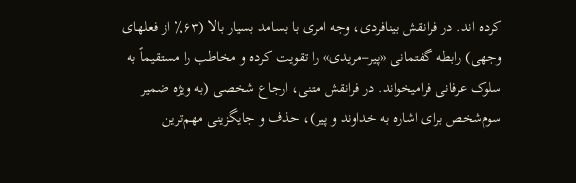کرده اند. در فرانقش بینافردی، وجه امری با بسامد بسیار بالا (۶۳٪ از فعلهای وجهی) رابطه گفتمانی «پیر‒مریدی» را تقویت کرده و مخاطب را مستقیماً به سلوک عرفانی فرامیخواند. در فرانقش متنی، ارجاع شخصی (به ویژه ضمیر سوم‌شخص برای اشاره به خداوند و پیر)، حذف و جایگزینی مهم‌ترین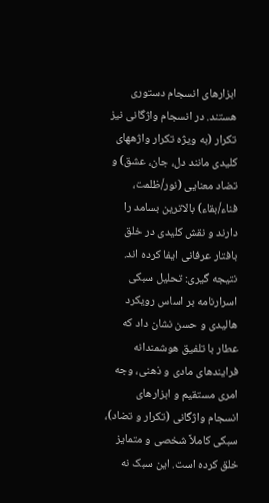ابزارهای انسجام دستوری هستند. در انسجام واژگانی نیز تکرار (به ویژه تکرار واژههای کلیدی مانند دل، جان، عشق) و تضاد معنایی (نور/ظلمت، فناء/بقاء) بالاترین بسامد را دارند و نقش کلیدی در خلق بافتار عرفانی ایفا کرده اند. نتیجه گیری: تحلیل سبکی اسرارنامه بر اساس رویکرد هالیدی و حسن نشان داد که عطار با تلفیق هوشمندانه فرایندهای مادی و ذهنی، وجه امری مستقیم و ابزارهای انسجام واژگانی (تکرار و تضاد)، سبکی کاملاً شخصی و متمایز خلق کرده است. این سبک نه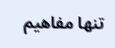تنها مفاهیم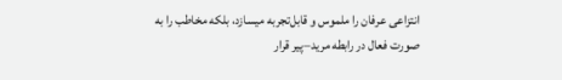انتزاعی عرفان را ملموس و قابل‌تجربه میسازد، بلکه مخاطب را به صورت فعال در رابطه مرید‒پیر قرار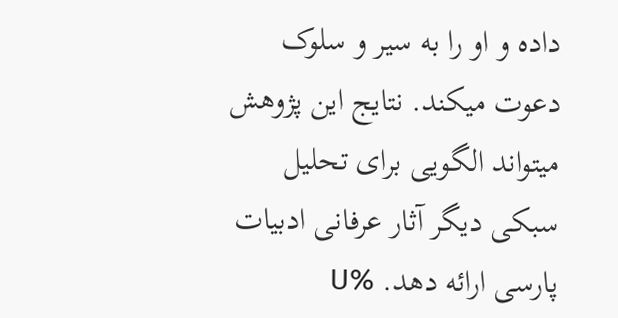داده و او را به سیر و سلوک دعوت میکند. نتایج این پژوهش میتواند الگویی برای تحلیل سبکی دیگر آثار عرفانی ادبیات پارسی ارائه دهد. %U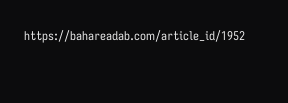https://bahareadab.com/article_id/1952